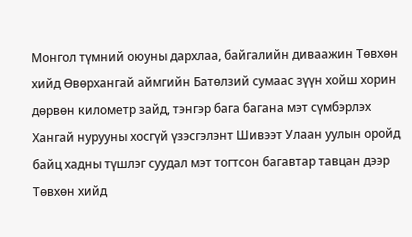Монгол түмний оюуны дархлаа, байгалийн диваажин Төвхөн хийд Өвөрхангай аймгийн Батөлзий сумаас зүүн хойш хорин дөрвөн километр зайд, тэнгэр бага багана мэт сүмбэрлэх Хангай нурууны хосгүй үзэсгэлэнт Шивээт Улаан уулын оройд байц хадны түшлэг суудал мэт тогтсон багавтар тавцан дээр Төвхөн хийд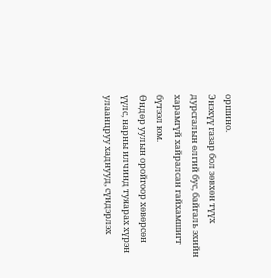оршино.
Энэхүү газар бол зөвхөн түүх дурсгалын өлгий бус, байгаль эхийн харамгүй хайралсан гайхамшигт бүтээл юм.
Өндөр уулын оройгоор хөвөрсөн үүлс, нарны илчинд туяарах хүрэн улаанцруу хаднууд, сүндэрлэх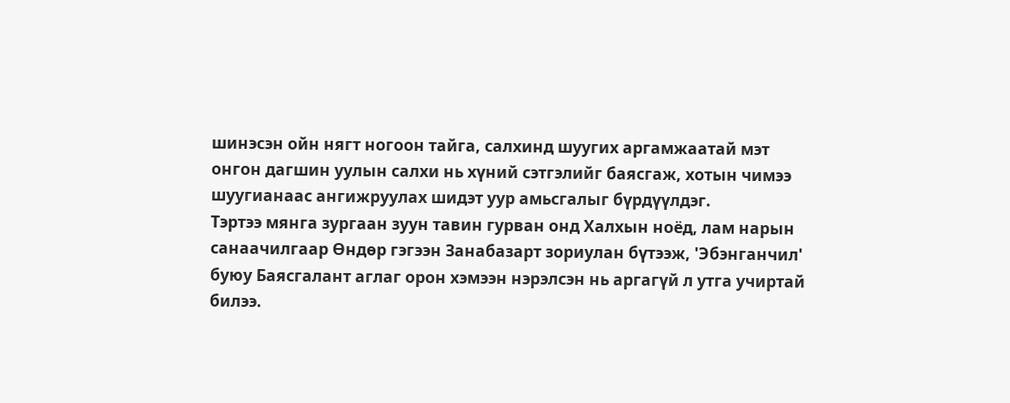шинэсэн ойн нягт ногоон тайга, салхинд шуугих аргамжаатай мэт онгон дагшин уулын салхи нь хүний сэтгэлийг баясгаж, хотын чимээ шуугианаас ангижруулах шидэт уур амьсгалыг бүрдүүлдэг.
Тэртээ мянга зургаан зуун тавин гурван онд Халхын ноёд, лам нарын санаачилгаар Өндөр гэгээн Занабазарт зориулан бүтээж, 'Эбэнганчил' буюу Баясгалант аглаг орон хэмээн нэрэлсэн нь аргагүй л утга учиртай билээ.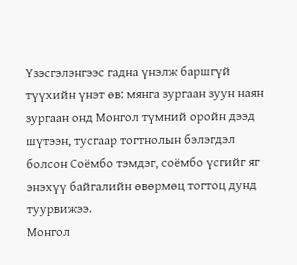Үзэсгэлэнгээс гадна үнэлж баршгүй түүхийн үнэт өв: мянга зургаан зуун наян зургаан онд Монгол түмний оройн дээд шүтээн, тусгаар тогтнолын бэлэгдэл болсон Соёмбо тэмдэг, соёмбо үсгийг яг энэхүү байгалийн өвөрмөц тогтоц дунд туурвижээ.
Монгол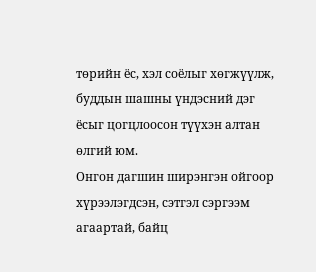төрийн ёс, хэл соёлыг хөгжүүлж, буддын шашны үндэсний дэг ёсыг цогцлоосон түүхэн алтан өлгий юм.
Онгон дагшин ширэнгэн ойгоор хүрээлэгдсэн, сэтгэл сэргээм агаартай, байц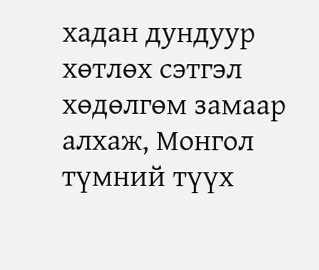хадан дундуур хөтлөх сэтгэл хөдөлгөм замаар алхаж, Монгол түмний түүх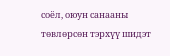соёл, оюун санааны төвлөрсөн тэрхүү шидэт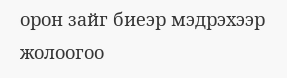орон зайг биеэр мэдрэхээр жолоогоо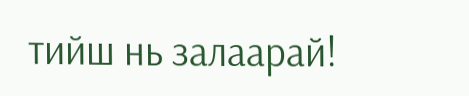тийш нь залаарай!